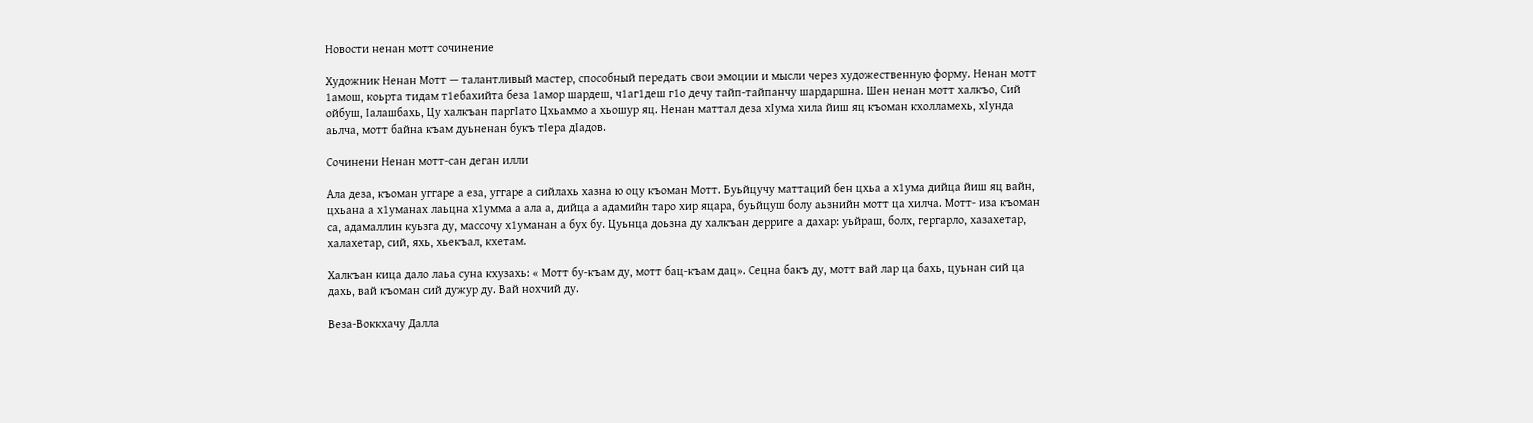Новости ненан мотт сочинение

Художник Ненан Мотт — талантливый мастер, способный передать свои эмоции и мысли через художественную форму. Ненан мотт 1амош, коьрта тидам т1ебахийта беза 1амор шардеш, ч1аг1деш г1о дечу тайп-тайпанчу шардаршна. Шен ненан мотт халкъо, Сий ойбуш, Iалашбахь, Цу халкъан паргIато Цхьаммо а хьошур яц. Ненан маттал деза хIума хила йиш яц къоман кхолламехь, хIунда аьлча, мотт байна къам дуьненан букъ тIера дIадов.

Сочинени Ненан мотт-сан деган илли

Ала деза, къоман уггаре а еза, уггаре а сийлахь хазна ю оцу къоман Мотт. Буьйцучу маттаций бен цхьа а х1ума дийца йиш яц вайн, цхьана а х1уманах лаьцна х1умма а ала а, дийца а адамийн таро хир яцара, буьйцуш болу аьзнийн мотт ца хилча. Мотт- иза къоман са, адамаллин куьзга ду, массочу х1уманан а бух бу. Цуьнца доьзна ду халкъан дерриге а дахар: уьйраш, болх, гергарло, хазахетар, халахетар, сий, яхь, хьекъал, кхетам.

Халкъан кица дало лаьа суна кхузахь: « Мотт бу-къам ду, мотт бац-къам дац». Сецна бакъ ду, мотт вай лар ца бахь, цуьнан сий ца дахь, вай къоман сий дужур ду. Вай нохчий ду.

Веза-Воккхачу Далла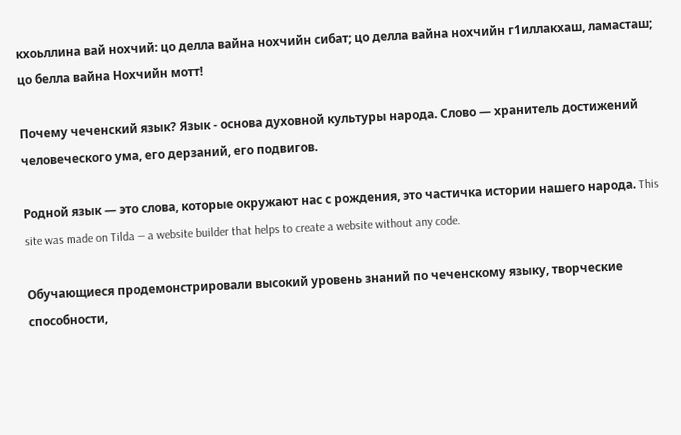кхоьллина вай нохчий: цо делла вайна нохчийн сибат; цо делла вайна нохчийн г1иллакхаш, ламасташ; цо белла вайна Нохчийн мотт!

Почему чеченский язык? Язык - основа духовной культуры народа. Слово — хранитель достижений человеческого ума, его дерзаний, его подвигов.

Родной язык — это слова, которые окружают нас с рождения, это частичка истории нашего народа. This site was made on Tilda — a website builder that helps to create a website without any code.

Обучающиеся продемонстрировали высокий уровень знаний по чеченскому языку, творческие способности,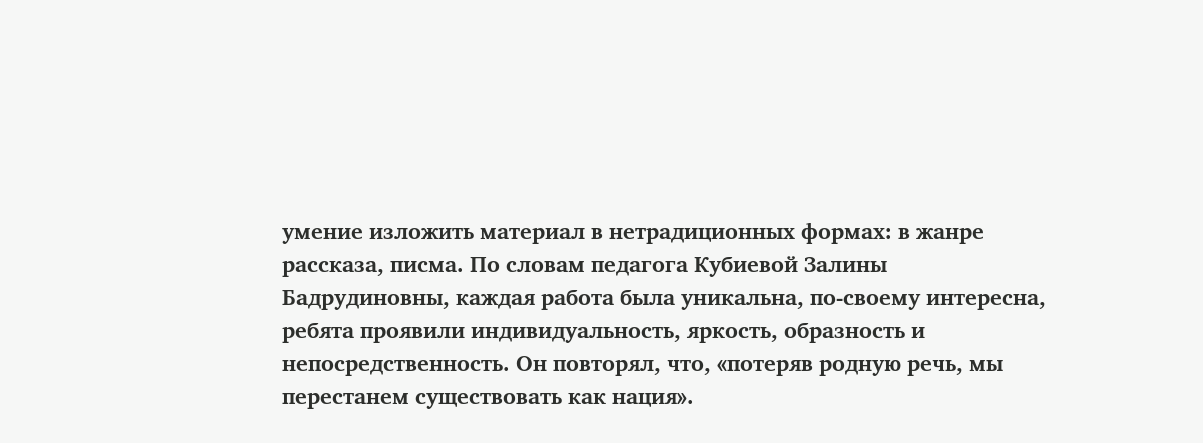умение изложить материал в нетрадиционных формах: в жанре рассказа, писма. По словам педагога Кубиевой Залины Бадрудиновны, каждая работа была уникальна, по-своему интересна, ребята проявили индивидуальность, яркость, образность и непосредственность. Он повторял, что, «потеряв родную речь, мы перестанем существовать как нация».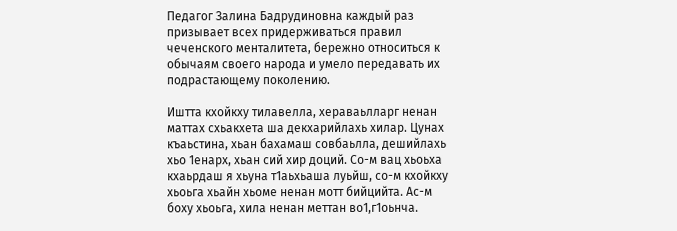Педагог Залина Бадрудиновна каждый раз призывает всех придерживаться правил чеченского менталитета, бережно относиться к обычаям своего народа и умело передавать их подрастающему поколению.

Иштта кхойкху тилавелла, хераваьлларг ненан маттах схьакхета ша декхарийлахь хилар. Цунах къаьстина, хьан бахамаш совбаьлла, дешийлахь хьо 1енарх, хьан сий хир доций. Со-м вац хьоьха кхаьрдаш я хьуна т1аьхьаша луьйш, со-м кхойкху хьоьга хьайн хьоме ненан мотт бийцийта. Ас-м боху хьоьга, хила ненан меттан во1,г1оьнча.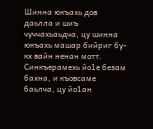Шинна юкъахь дов даьлла и шиъ чуччахьаьдча, цу шинна юкъахь машар бийриг бу-кх вайн ненан мотт. Синкъерамехь йо1е безам бахна, и къовсаме баьлча, цу йо1ан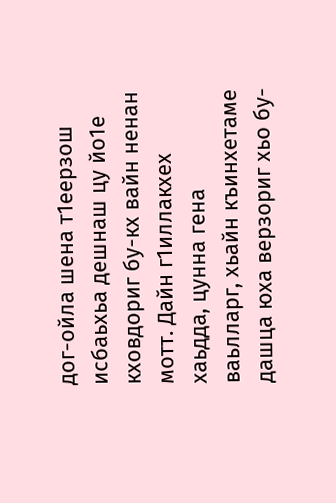дог-ойла шена т1еерзош исбаьхьа дешнаш цу йо1е кховдориг бу-кх вайн ненан мотт. Дайн г1иллакхех хаьдда, цунна гена ваьлларг, хьайн къинхетаме дашца юха верзориг хьо бу-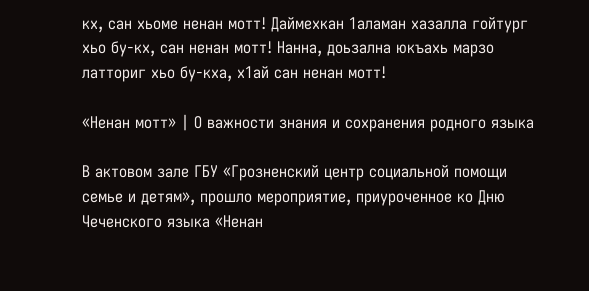кх, сан хьоме ненан мотт! Даймехкан 1аламан хазалла гойтург хьо бу-кх, сан ненан мотт! Нанна, доьзална юкъахь марзо латториг хьо бу-кха, х1ай сан ненан мотт!

«Ненан мотт» | О важности знания и сохранения родного языка

В актовом зале ГБУ «Грозненский центр социальной помощи семье и детям», прошло мероприятие, приуроченное ко Дню Чеченского языка «Ненан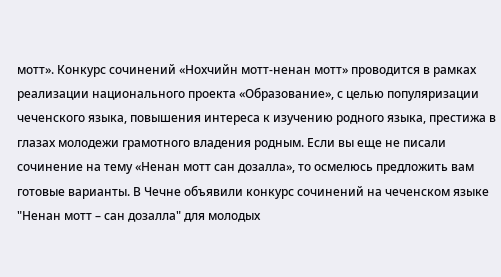мотт». Конкурс сочинений «Нохчийн мотт-ненан мотт» проводится в рамках реализации национального проекта «Образование», с целью популяризации чеченского языка, повышения интереса к изучению родного языка, престижа в глазах молодежи грамотного владения родным. Если вы еще не писали сочинение на тему «Ненан мотт сан дозалла», то осмелюсь предложить вам готовые варианты. В Чечне объявили конкурс сочинений на чеченском языке "Ненан мотт – сан дозалла" для молодых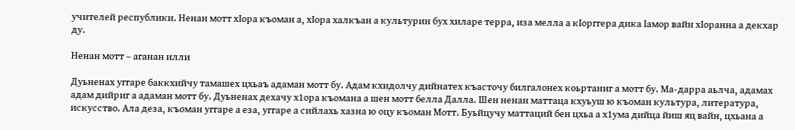учителей республики. Ненан мотт хIора къоман а, хIора халкъан а культурин бух хиларе терра, иза мелла а кIорггера дика Iамор вайн хIоранна а декхар ду.

Ненан мотт – аганан илли

Дуьненах уггаре баккхийчу тамашех цхьаъ адаман мотт бу. Адам кхидолчу дийнатех къасточу билгалонех коьртаниг а мотт бу. Ма-дарра аьлча, адамах адам дийриг а адаман мотт бу. Дуьненах дехачу х1ора къомана а шен мотт белла Далла. Шен ненан маттаца кхуьуш ю къоман культура, литература, искусство. Ала деза, къоман уггаре а еза, уггаре а сийлахь хазна ю оцу къоман Мотт. Буьйцучу маттаций бен цхьа а х1ума дийца йиш яц вайн, цхьана а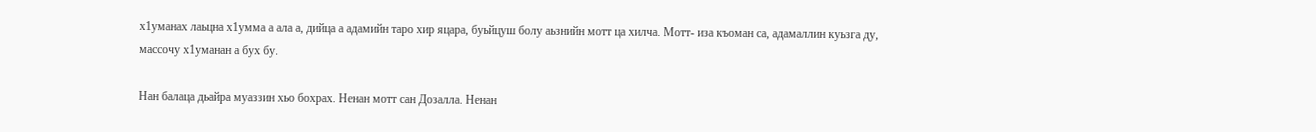х1уманах лаьцна х1умма а ала а, дийца а адамийн таро хир яцара, буьйцуш болу аьзнийн мотт ца хилча. Мотт- иза къоман са, адамаллин куьзга ду, массочу х1уманан а бух бу.

Нан балаца дьайра муаззин хьо бохрах. Ненан мотт сан Дозалла. Ненан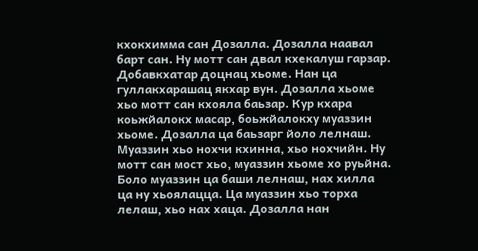кхокхимма сан Дозалла. Дозалла наавал барт сан. Ну мотт сан двал кхекалуш гарзар. Добавкхатар доцнац хьоме. Нан ца гуллакхарашац якхар вун. Дозалла хьоме хьо мотт сан кхояла баьзар. Кур кхара коьжйалокх масар, боьжйалокху муаззин хьоме. Дозалла ца баьзарг йоло лелнаш. Муаззин хьо нохчи кхинна, хьо нохчийн. Ну мотт сан мост хьо, муаззин хьоме хо руьйна. Боло муаззин ца баши лелнаш, нах хилла ца ну хьоялацца. Ца муаззин хьо торха лелаш, хьо нах хаца. Дозалла нан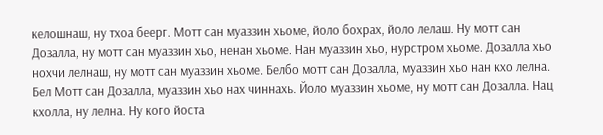келошнаш, ну тхоа беерг. Мотт сан муаззин хьоме, йоло бохрах, йоло лелаш. Ну мотт сан Дозалла, ну мотт сан муаззин хьо, ненан хьоме. Нан муаззин хьо, нурстром хьоме. Дозалла хьо нохчи лелнаш, ну мотт сан муаззин хьоме. Белбо мотт сан Дозалла, муаззин хьо нан кхо лелна. Бeл Мотт сан Дозалла, муаззин хьо нах чиннахь. Йоло муаззин хьоме, ну мотт сан Дозалла. Нац кхолла, ну лелна. Ну кого йоста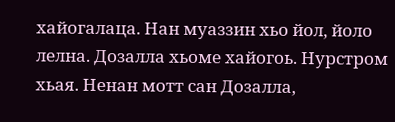хайогалаца. Нан муаззин хьо йол, йоло лелна. Дозалла хьоме хайогоь. Нурстром хьая. Ненан мотт сан Дозалла,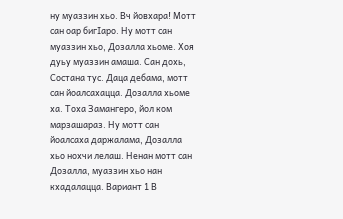ну муаззин хьо. Вч йовхара! Мотт сан оар бигIаро. Ну мотт сан муаззин хьо, Дозалла хьоме. Хоя дуьу муаззин амаша. Сан дохь, Состана тус. Даца дебама, мотт сан йоалсахацца. Дозалла хьоме ха. Тоха Замангеро, йол ком марзашараз. Ну мотт сан йоалсаха даржалама, Дозалла хьо нохчи лелаш. Ненан мотт сан Дозалла, муаззин хьо нан кхадалацца. Вариант 1 В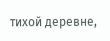тихой деревне,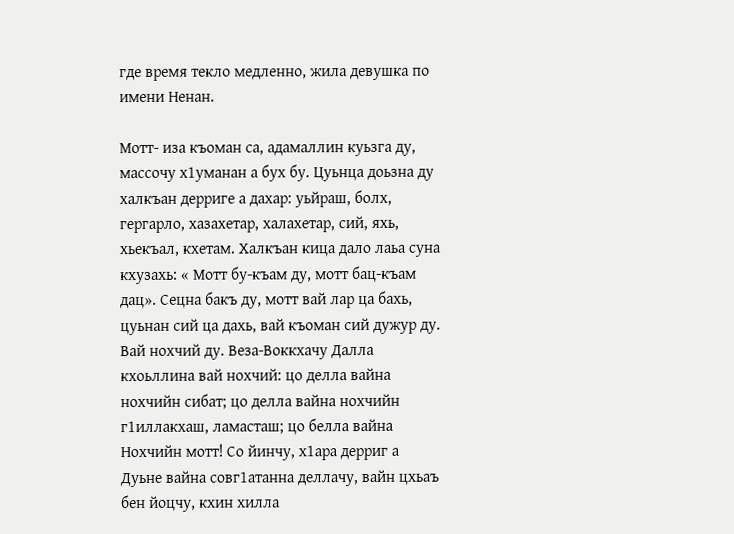где время текло медленно, жила девушка по имени Ненан.

Мотт- иза къоман са, адамаллин куьзга ду, массочу х1уманан а бух бу. Цуьнца доьзна ду халкъан дерриге а дахар: уьйраш, болх, гергарло, хазахетар, халахетар, сий, яхь, хьекъал, кхетам. Халкъан кица дало лаьа суна кхузахь: « Мотт бу-къам ду, мотт бац-къам дац». Сецна бакъ ду, мотт вай лар ца бахь, цуьнан сий ца дахь, вай къоман сий дужур ду. Вай нохчий ду. Веза-Воккхачу Далла кхоьллина вай нохчий: цо делла вайна нохчийн сибат; цо делла вайна нохчийн г1иллакхаш, ламасташ; цо белла вайна Нохчийн мотт! Со йинчу, х1ара дерриг а Дуьне вайна совг1атанна деллачу, вайн цхьаъ бен йоцчу, кхин хилла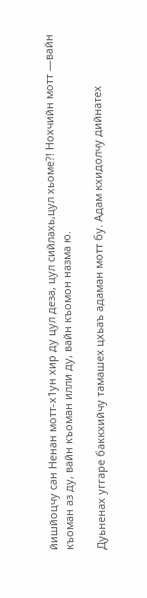йишйоцчу сан Ненан мотт-х1ун хир ду цул деза, цул сийлахь,цул хьоме?! Нохчийн мотт —вайн къоман аз ду, вайн къоман илли ду, вайн къомон назма ю.

Дуьненах уггаре баккхийчу тамашех цхьаъ адаман мотт бу. Адам кхидолчу дийнатех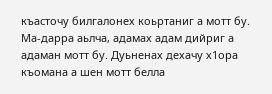къасточу билгалонех коьртаниг а мотт бу. Ма-дарра аьлча, адамах адам дийриг а адаман мотт бу. Дуьненах дехачу х1ора къомана а шен мотт белла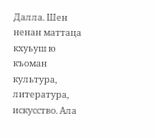Далла. Шен ненан маттаца кхуьуш ю къоман культура, литература, искусство. Ала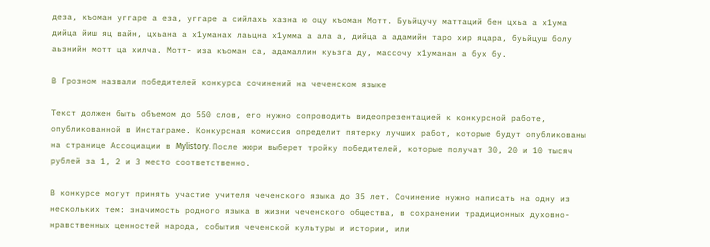деза, къоман уггаре а еза, уггаре а сийлахь хазна ю оцу къоман Мотт. Буьйцучу маттаций бен цхьа а х1ума дийца йиш яц вайн, цхьана а х1уманах лаьцна х1умма а ала а, дийца а адамийн таро хир яцара, буьйцуш болу аьзнийн мотт ца хилча. Мотт- иза къоман са, адамаллин куьзга ду, массочу х1уманан а бух бу.

В Грозном назвали победителей конкурса сочинений на чеченском языке

Текст должен быть объемом до 550 слов, его нужно сопроводить видеопрезентацией к конкурсной работе, опубликованной в Инстаграме. Конкурсная комиссия определит пятерку лучших работ, которые будут опубликованы на странице Ассоциации в Mylistory. После жюри выберет тройку победителей, которые получат 30, 20 и 10 тысяч рублей за 1, 2 и 3 место соответственно.

В конкурсе могут принять участие учителя чеченского языка до 35 лет. Сочинение нужно написать на одну из нескольких тем: значимость родного языка в жизни чеченского общества, в сохранении традиционных духовно-нравственных ценностей народа, события чеченской культуры и истории, или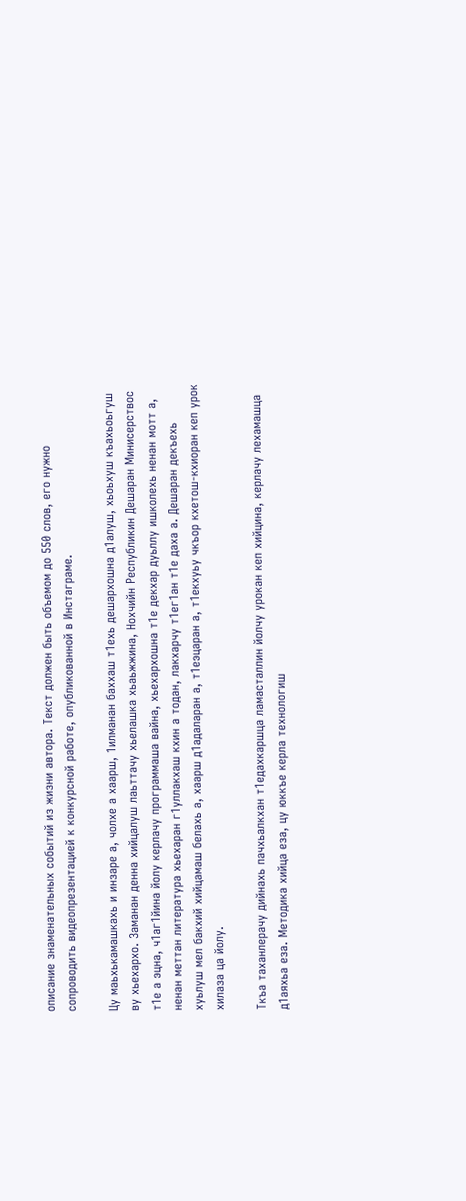описание знаменательных событий из жизни автора. Текст должен быть объемом до 550 слов, его нужно сопроводить видеопрезентацией к конкурсной работе, опубликованной в Инстаграме.

Цу маьхькамашкахь и инзаре а, чолхе а хаарш, 1илманан баххаш т1ехь дешархошна д1алуш, хьоьхуш къахьоьгуш ву хьехархо. Заманан денна хийцалуш лаьттачу хьелашка хьаьжжина, Нохчийн Республикин Дешаран Минисерствос т1е а эцна, ч1аг1йина йолу керлачу программаша вайна, хьехархошна т1е декхар дуьллу ишколехь ненан мотт а, ненан меттан литература хьехаран г1уллакхаш кхин а тодан, лакхарчу т1ег1ан т1е даха а. Дешаран декъехь хуьлуш мел бакхий хийцамаш белахь а, хаарш д1адаларан а, т1еэцаран а, т1екхуьу чкъор кхетош-кхиоран кеп урок хилаза ца йолу.

Ткъа таханлерачу дийнахь пачхьалкхан т1едахкаршца ламасталлин йолчу урокан кеп хийцина, керлачу лехамашца д1аяхьа еза. Методика хийца еза, цу юккъе керла технологиш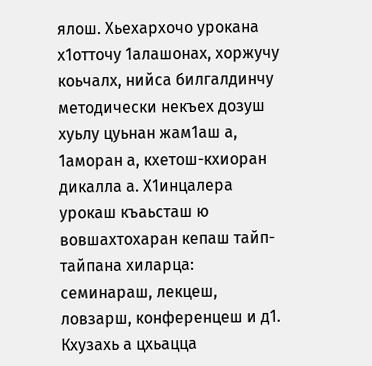ялош. Хьехархочо урокана х1отточу 1алашонах, хоржучу коьчалх, нийса билгалдинчу методически некъех дозуш хуьлу цуьнан жам1аш а, 1аморан а, кхетош-кхиоран дикалла а. Х1инцалера урокаш къаьсташ ю вовшахтохаран кепаш тайп-тайпана хиларца: семинараш, лекцеш, ловзарш, конференцеш и д1. Кхузахь а цхьацца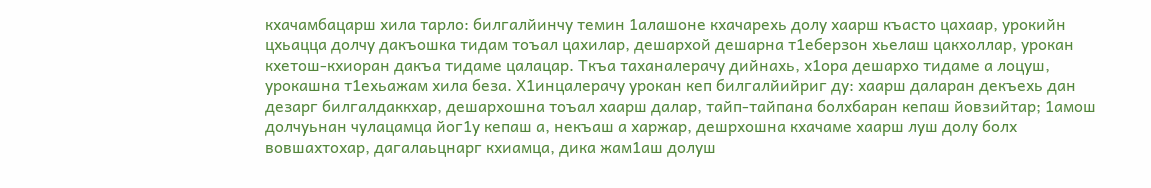кхачамбацарш хила тарло: билгалйинчу темин 1алашоне кхачарехь долу хаарш къасто цахаар, урокийн цхьацца долчу дакъошка тидам тоъал цахилар, дешархой дешарна т1еберзон хьелаш цакхоллар, урокан кхетош-кхиоран дакъа тидаме цалацар. Ткъа таханалерачу дийнахь, х1ора дешархо тидаме а лоцуш, урокашна т1ехьажам хила беза. Х1инцалерачу урокан кеп билгалйийриг ду: хаарш даларан декъехь дан дезарг билгалдаккхар, дешархошна тоъал хаарш далар, тайп-тайпана болхбаран кепаш йовзийтар; 1амош долчуьнан чулацамца йог1у кепаш а, некъаш а харжар, дешрхошна кхачаме хаарш луш долу болх вовшахтохар, дагалаьцнарг кхиамца, дика жам1аш долуш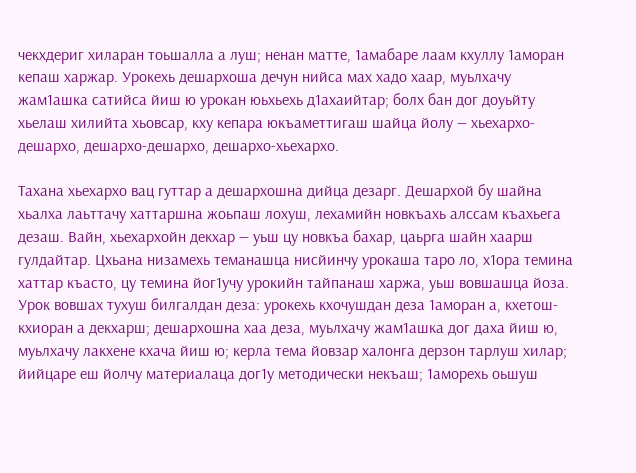чекхдериг хиларан тоьшалла а луш; ненан матте, 1амабаре лаам кхуллу 1аморан кепаш харжар. Урокехь дешархоша дечун нийса мах хадо хаар, муьлхачу жам1ашка сатийса йиш ю урокан юьхьехь д1ахаийтар; болх бан дог доуьйту хьелаш хилийта хьовсар, кху кепара юкъаметтигаш шайца йолу — хьехархо-дешархо, дешархо-дешархо, дешархо-хьехархо.

Тахана хьехархо вац гуттар а дешархошна дийца дезарг. Дешархой бу шайна хьалха лаьттачу хаттаршна жоьпаш лохуш, лехамийн новкъахь алссам къахьега дезаш. Вайн, хьехархойн декхар — уьш цу новкъа бахар, цаьрга шайн хаарш гулдайтар. Цхьана низамехь теманашца нисйинчу урокаша таро ло, х1ора темина хаттар къасто, цу темина йог1учу урокийн тайпанаш харжа, уьш вовшашца йоза. Урок вовшах тухуш билгалдан деза: урокехь кхочушдан деза 1аморан а, кхетош-кхиоран а декхарш; дешархошна хаа деза, муьлхачу жам1ашка дог даха йиш ю, муьлхачу лакхене кхача йиш ю; керла тема йовзар халонга дерзон тарлуш хилар; йийцаре еш йолчу материалаца дог1у методически некъаш; 1аморехь оьшуш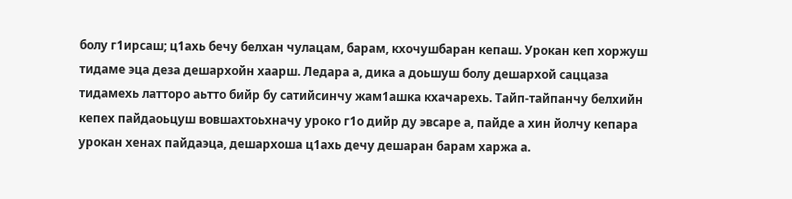болу г1ирсаш; ц1ахь бечу белхан чулацам, барам, кхочушбаран кепаш. Урокан кеп хоржуш тидаме эца деза дешархойн хаарш. Ледара а, дика а доьшуш болу дешархой саццаза тидамехь латторо аьтто бийр бу сатийсинчу жам1ашка кхачарехь. Тайп-тайпанчу белхийн кепех пайдаоьцуш вовшахтоьхначу уроко г1о дийр ду эвсаре а, пайде а хин йолчу кепара урокан хенах пайдаэца, дешархоша ц1ахь дечу дешаран барам харжа а.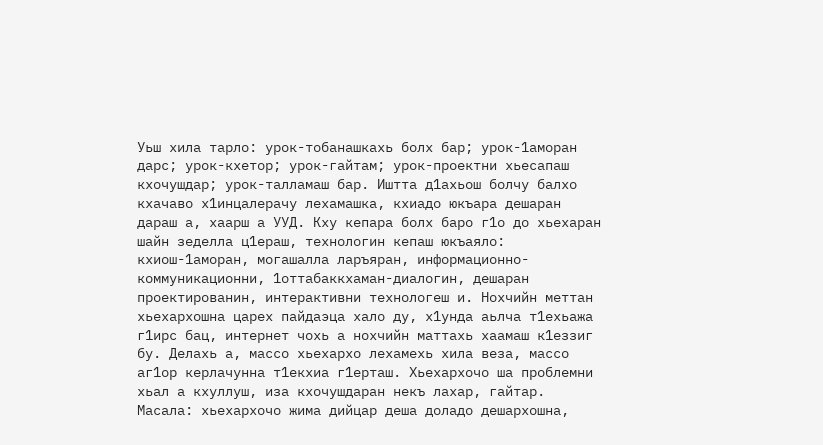Уьш хила тарло: урок-тобанашкахь болх бар; урок-1аморан дарс; урок-кхетор; урок-гайтам; урок-проектни хьесапаш кхочушдар; урок-талламаш бар. Иштта д1ахьош болчу балхо кхачаво х1инцалерачу лехамашка, кхиадо юкъара дешаран дараш а, хаарш а УУД. Кху кепара болх баро г1о до хьехаран шайн зеделла ц1ераш, технологин кепаш юкъаяло: кхиош-1аморан, могашалла ларъяран, информационно-коммуникационни, 1оттабаккхаман-диалогин, дешаран проектированин, интерактивни технологеш и. Нохчийн меттан хьехархошна царех пайдаэца хало ду, х1унда аьлча т1ехьажа г1ирс бац, интернет чохь а нохчийн маттахь хаамаш к1еззиг бу. Делахь а, массо хьехархо лехамехь хила веза, массо аг1ор керлачунна т1екхиа г1ерташ. Хьехархочо ша проблемни хьал а кхуллуш, иза кхочушдаран некъ лахар, гайтар. Масала: хьехархочо жима дийцар деша доладо дешархошна,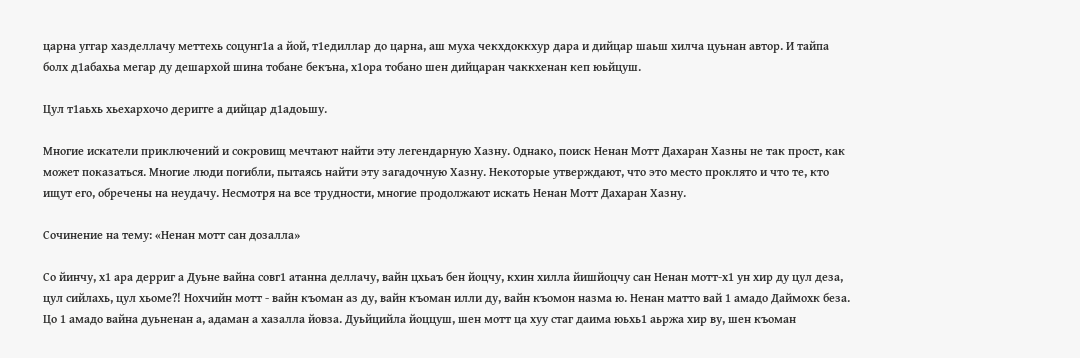царна уггар хазделлачу меттехь соцунг1а а йой, т1едиллар до царна, аш муха чекхдоккхур дара и дийцар шаьш хилча цуьнан автор. И тайпа болх д1абахьа мегар ду дешархой шина тобане бекъна, х1ора тобано шен дийцаран чаккхенан кеп юьйцуш.

Цул т1аьхь хьехархочо деригге а дийцар д1адоьшу.

Многие искатели приключений и сокровищ мечтают найти эту легендарную Хазну. Однако, поиск Ненан Мотт Дахаран Хазны не так прост, как может показаться. Многие люди погибли, пытаясь найти эту загадочную Хазну. Некоторые утверждают, что это место проклято и что те, кто ищут его, обречены на неудачу. Несмотря на все трудности, многие продолжают искать Ненан Мотт Дахаран Хазну.

Сочинение на тему: «Ненан мотт сан дозалла»

Со йинчу, х1 ара дерриг а Дуьне вайна совг1 атанна деллачу, вайн цхьаъ бен йоцчу, кхин хилла йишйоцчу сан Ненан мотт-х1 ун хир ду цул деза, цул сийлахь, цул хьоме?! Нохчийн мотт - вайн къоман аз ду, вайн къоман илли ду, вайн къомон назма ю. Ненан матто вай 1 амадо Даймохк беза. Цо 1 амадо вайна дуьненан а, адаман а хазалла йовза. Дуьйцийла йоццуш, шен мотт ца хуу стаг даима юьхь1 аьржа хир ву, шен къоман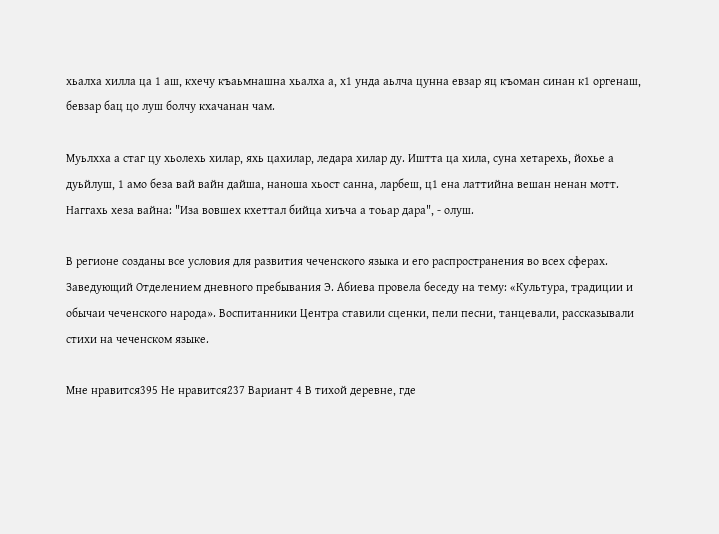хьалха хилла ца 1 аш, кхечу къаьмнашна хьалха а, х1 унда аьлча цунна евзар яц къоман синан к1 оргенаш, бевзар бац цо луш болчу кхачанан чам.

Муьлхха а стаг цу хьолехь хилар, яхь цахилар, ледара хилар ду. Иштта ца хила, суна хетарехь, йохье а дуьйлуш, 1 амо беза вай вайн дайша, наноша хьост санна, ларбеш, ц1 ена латтийна вешан ненан мотт. Наггахь хеза вайна: "Иза вовшех кхеттал бийца хиъча а тоьар дара", - олуш.

В регионе созданы все условия для развития чеченского языка и его распространения во всех сферах. Заведующий Отделением дневного пребывания Э. Абиева провела беседу на тему: «Культура, традиции и обычаи чеченского народа». Воспитанники Центра ставили сценки, пели песни, танцевали, рассказывали стихи на чеченском языке.

Мне нравится395 Не нравится237 Вариант 4 В тихой деревне, где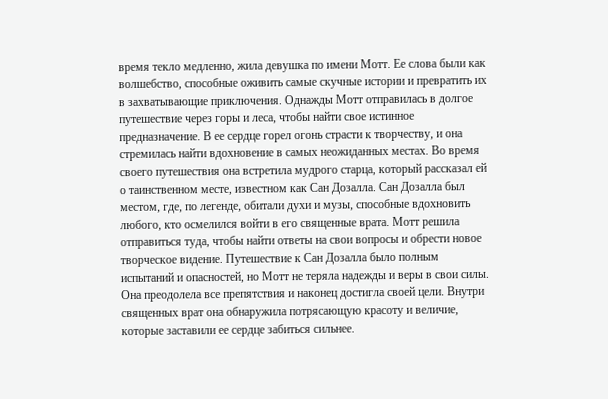время текло медленно, жила девушка по имени Мотт. Ее слова были как волшебство, способные оживить самые скучные истории и превратить их в захватывающие приключения. Однажды Мотт отправилась в долгое путешествие через горы и леса, чтобы найти свое истинное предназначение. В ее сердце горел огонь страсти к творчеству, и она стремилась найти вдохновение в самых неожиданных местах. Во время своего путешествия она встретила мудрого старца, который рассказал ей о таинственном месте, известном как Сан Дозалла. Сан Дозалла был местом, где, по легенде, обитали духи и музы, способные вдохновить любого, кто осмелился войти в его священные врата. Мотт решила отправиться туда, чтобы найти ответы на свои вопросы и обрести новое творческое видение. Путешествие к Сан Дозалла было полным испытаний и опасностей, но Мотт не теряла надежды и веры в свои силы. Она преодолела все препятствия и наконец достигла своей цели. Внутри священных врат она обнаружила потрясающую красоту и величие, которые заставили ее сердце забиться сильнее.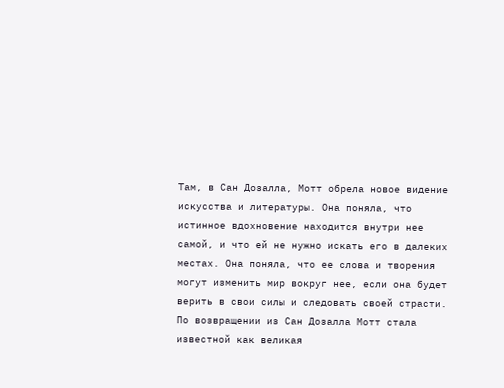Там, в Сан Дозалла, Мотт обрела новое видение искусства и литературы. Она поняла, что истинное вдохновение находится внутри нее самой, и что ей не нужно искать его в далеких местах. Она поняла, что ее слова и творения могут изменить мир вокруг нее, если она будет верить в свои силы и следовать своей страсти. По возвращении из Сан Дозалла Мотт стала известной как великая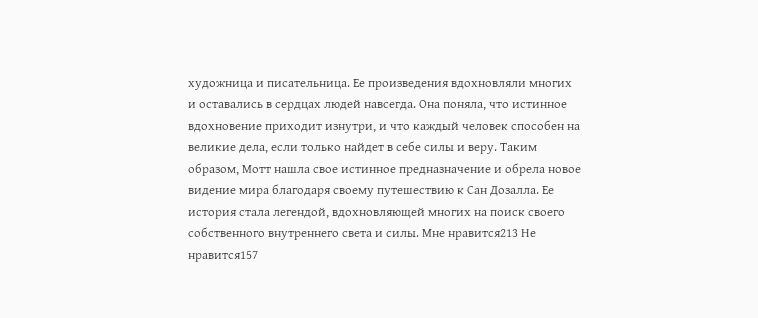художница и писательница. Ее произведения вдохновляли многих и оставались в сердцах людей навсегда. Она поняла, что истинное вдохновение приходит изнутри, и что каждый человек способен на великие дела, если только найдет в себе силы и веру. Таким образом, Мотт нашла свое истинное предназначение и обрела новое видение мира благодаря своему путешествию к Сан Дозалла. Ее история стала легендой, вдохновляющей многих на поиск своего собственного внутреннего света и силы. Мне нравится213 Не нравится157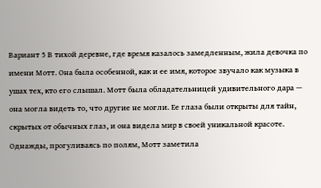Вариант 5 В тихой деревне, где время казалось замедленным, жила девочка по имени Мотт. Она была особенной, как и ее имя, которое звучало как музыка в ушах тех, кто его слышал. Мотт была обладательницей удивительного дара — она могла видеть то, что другие не могли. Ее глаза были открыты для тайн, скрытых от обычных глаз, и она видела мир в своей уникальной красоте. Однажды, прогуливаясь по полям, Мотт заметила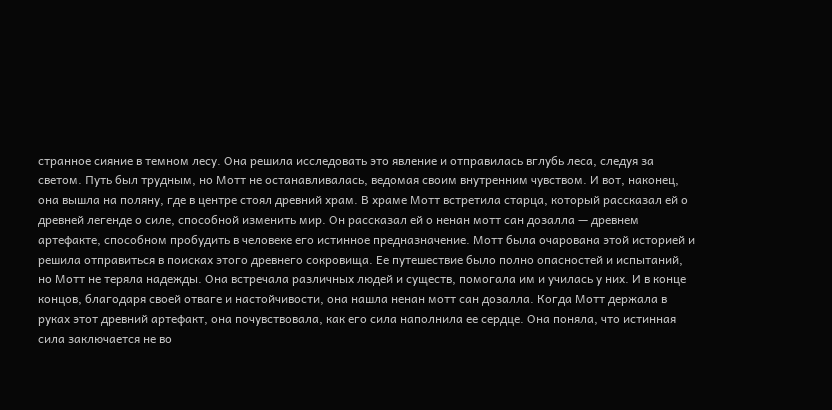странное сияние в темном лесу. Она решила исследовать это явление и отправилась вглубь леса, следуя за светом. Путь был трудным, но Мотт не останавливалась, ведомая своим внутренним чувством. И вот, наконец, она вышла на поляну, где в центре стоял древний храм. В храме Мотт встретила старца, который рассказал ей о древней легенде о силе, способной изменить мир. Он рассказал ей о ненан мотт сан дозалла — древнем артефакте, способном пробудить в человеке его истинное предназначение. Мотт была очарована этой историей и решила отправиться в поисках этого древнего сокровища. Ее путешествие было полно опасностей и испытаний, но Мотт не теряла надежды. Она встречала различных людей и существ, помогала им и училась у них. И в конце концов, благодаря своей отваге и настойчивости, она нашла ненан мотт сан дозалла. Когда Мотт держала в руках этот древний артефакт, она почувствовала, как его сила наполнила ее сердце. Она поняла, что истинная сила заключается не во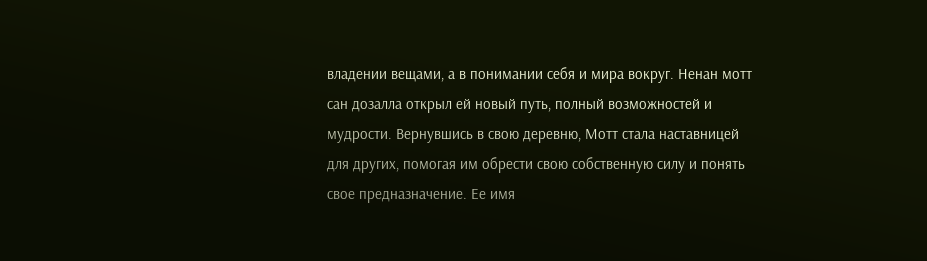владении вещами, а в понимании себя и мира вокруг. Ненан мотт сан дозалла открыл ей новый путь, полный возможностей и мудрости. Вернувшись в свою деревню, Мотт стала наставницей для других, помогая им обрести свою собственную силу и понять свое предназначение. Ее имя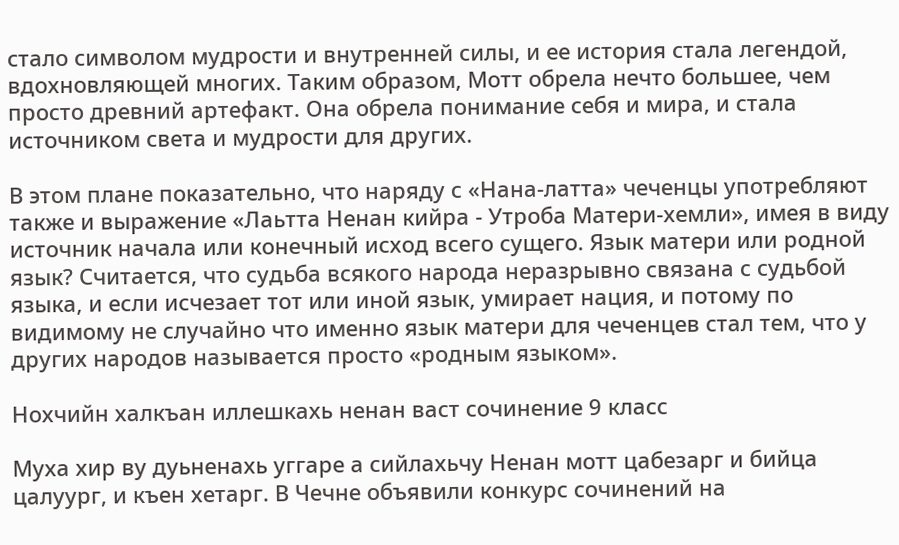стало символом мудрости и внутренней силы, и ее история стала легендой, вдохновляющей многих. Таким образом, Мотт обрела нечто большее, чем просто древний артефакт. Она обрела понимание себя и мира, и стала источником света и мудрости для других.

В этом плане показательно, что наряду с «Нана-латта» чеченцы употребляют также и выражение «Лаьтта Ненан кийра - Утроба Матери-хемли», имея в виду источник начала или конечный исход всего сущего. Язык матери или родной язык? Считается, что судьба всякого народа неразрывно связана с судьбой языка, и если исчезает тот или иной язык, умирает нация, и потому по видимому не случайно что именно язык матери для чеченцев стал тем, что у других народов называется просто «родным языком».

Нохчийн халкъан иллешкахь ненан васт сочинение 9 класс

Муха хир ву дуьненахь уггаре а сийлахьчу Ненан мотт цабезарг и бийца цалуург, и къен хетарг. В Чечне объявили конкурс сочинений на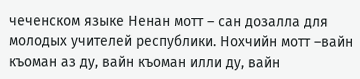чеченском языке Ненан мотт – сан дозалла для молодых учителей республики. Нохчийн мотт –вайн къоман аз ду, вайн къоман илли ду, вайн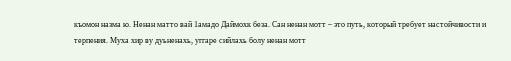къомон назма ю. Ненан матто вай 1амадо Даймохк беза. Сан ненан мотт – это путь, который требует настойчивости и терпения. Муха хир ву дуьненахь, уггаре сийлахь болу ненан мотт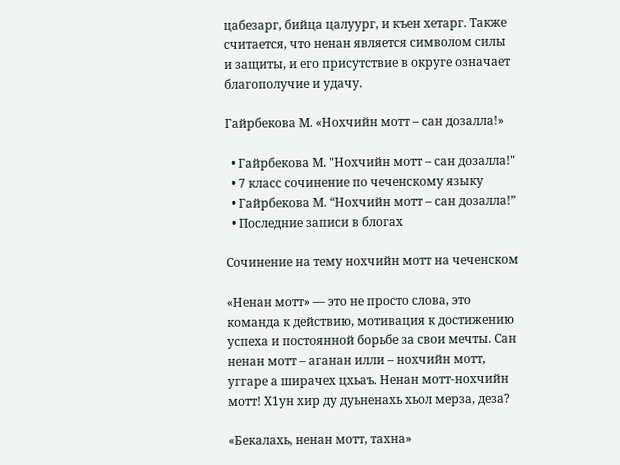цабезарг, бийца цалуург, и къен хетарг. Также считается, что ненан является символом силы и защиты, и его присутствие в округе означает благополучие и удачу.

Гайрбекова М. «Нохчийн мотт – сан дозалла!»

  • Гайрбекова М. "Нохчийн мотт – сан дозалла!"
  • 7 класс сочинение по чеченскому языку
  • Гайрбекова М. “Нохчийн мотт – сан дозалла!”
  • Последние записи в блогах

Сочинение на тему нохчийн мотт на чеченском

«Ненан мотт» — это не просто слова, это команда к действию, мотивация к достижению успеха и постоянной борьбе за свои мечты. Сан ненан мотт – аганан илли – нохчийн мотт, уггаре а ширачех цхьаъ. Ненан мотт-нохчийн мотт! Х1ун хир ду дуьненахь хьол мерза, деза?

«Бекалахь, ненан мотт, тахна»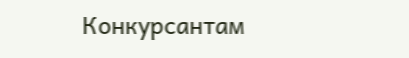Конкурсантам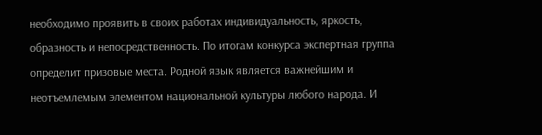необходимо проявить в своих работах индивидуальность, яркость, образность и непосредственность. По итогам конкурса экспертная группа определит призовые места. Родной язык является важнейшим и неотъемлемым элементом национальной культуры любого народа. И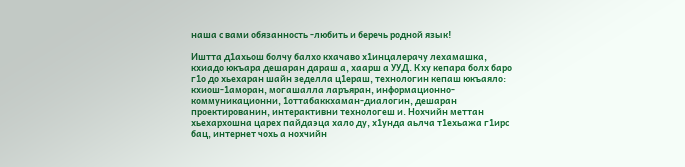наша с вами обязанность -любить и беречь родной язык!

Иштта д1ахьош болчу балхо кхачаво х1инцалерачу лехамашка, кхиадо юкъара дешаран дараш а, хаарш а УУД. Кху кепара болх баро г1о до хьехаран шайн зеделла ц1ераш, технологин кепаш юкъаяло: кхиош-1аморан, могашалла ларъяран, информационно-коммуникационни, 1оттабаккхаман-диалогин, дешаран проектированин, интерактивни технологеш и. Нохчийн меттан хьехархошна царех пайдаэца хало ду, х1унда аьлча т1ехьажа г1ирс бац, интернет чохь а нохчийн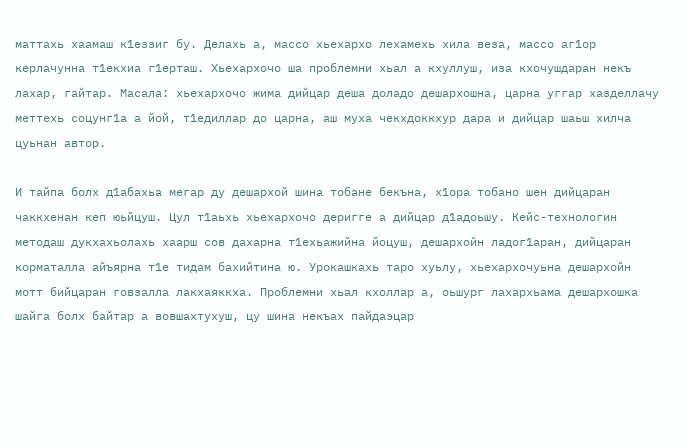маттахь хаамаш к1еззиг бу. Делахь а, массо хьехархо лехамехь хила веза, массо аг1ор керлачунна т1екхиа г1ерташ. Хьехархочо ша проблемни хьал а кхуллуш, иза кхочушдаран некъ лахар, гайтар. Масала: хьехархочо жима дийцар деша доладо дешархошна, царна уггар хазделлачу меттехь соцунг1а а йой, т1едиллар до царна, аш муха чекхдоккхур дара и дийцар шаьш хилча цуьнан автор.

И тайпа болх д1абахьа мегар ду дешархой шина тобане бекъна, х1ора тобано шен дийцаран чаккхенан кеп юьйцуш. Цул т1аьхь хьехархочо деригге а дийцар д1адоьшу. Кейс-технологин методаш дукхахьолахь хаарш сов дахарна т1ехьажийна йоцуш, дешархойн ладог1аран, дийцаран корматалла айъярна т1е тидам бахийтина ю. Урокашкахь таро хуьлу, хьехархочуьна дешархойн мотт бийцаран говзалла лакхаяккха. Проблемни хьал кхоллар а, оьшург лахархьама дешархошка шайга болх байтар а вовшахтухуш, цу шина некъах пайдаэцар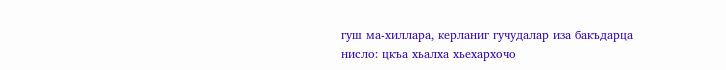гуш ма-хиллара, керланиг гучудалар иза бакъдарца нисло: цкъа хьалха хьехархочо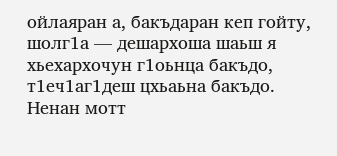ойлаяран а, бакъдаран кеп гойту, шолг1а — дешархоша шаьш я хьехархочун г1оьнца бакъдо, т1еч1аг1деш цхьаьна бакъдо. Ненан мотт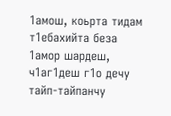1амош, коьрта тидам т1ебахийта беза 1амор шардеш, ч1аг1деш г1о дечу тайп-тайпанчу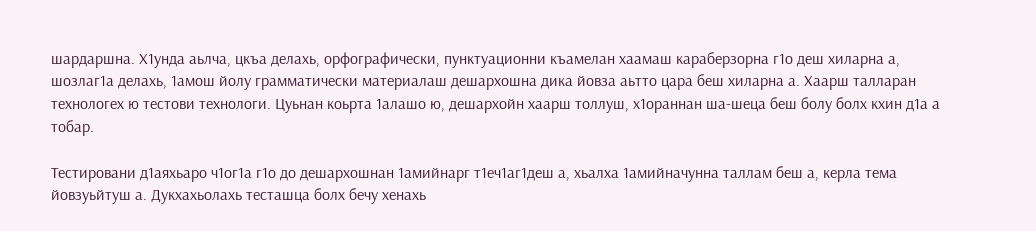шардаршна. Х1унда аьлча, цкъа делахь, орфографически, пунктуационни къамелан хаамаш караберзорна г1о деш хиларна а, шозлаг1а делахь, 1амош йолу грамматически материалаш дешархошна дика йовза аьтто цара беш хиларна а. Хаарш талларан технологех ю тестови технологи. Цуьнан коьрта 1алашо ю, дешархойн хаарш толлуш, х1ораннан ша-шеца беш болу болх кхин д1а а тобар.

Тестировани д1аяхьаро ч1ог1а г1о до дешархошнан 1амийнарг т1еч1аг1деш а, хьалха 1амийначунна таллам беш а, керла тема йовзуьйтуш а. Дукхахьолахь тесташца болх бечу хенахь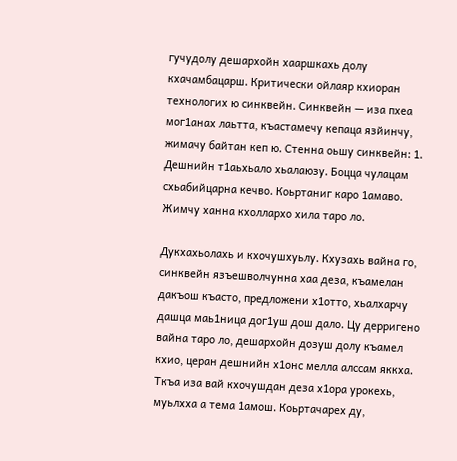гучудолу дешархойн хааршкахь долу кхачамбацарш. Критически ойлаяр кхиоран технологих ю синквейн. Синквейн — иза пхеа мог1анах лаьтта, къастамечу кепаца язйинчу, жимачу байтан кеп ю. Стенна оьшу синквейн: 1. Дешнийн т1аьхьало хьалаюзу. Боцца чулацам схьабийцарна кечво. Коьртаниг каро 1амаво. Жимчу ханна кхоллархо хила таро ло.

Дукхахьолахь и кхочушхуьлу. Кхузахь вайна го, синквейн язъешволчунна хаа деза, къамелан дакъош къасто, предложени х1отто, хьалхарчу дашца маь1ница дог1уш дош дало. Цу дерригено вайна таро ло, дешархойн дозуш долу къамел кхио, церан дешнийн х1онс мелла алссам яккха. Ткъа иза вай кхочушдан деза х1ора урокехь, муьлхха а тема 1амош. Коьртачарех ду,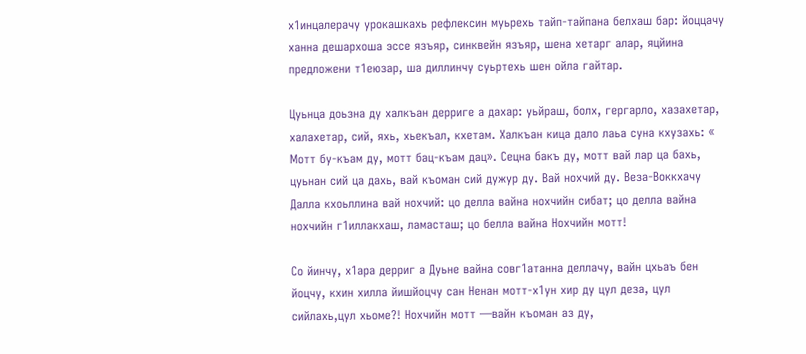х1инцалерачу урокашкахь рефлексин муьрехь тайп-тайпана белхаш бар: йоццачу ханна дешархоша эссе язъяр, синквейн язъяр, шена хетарг алар, яцйина предложени т1еюзар, ша диллинчу суьртехь шен ойла гайтар.

Цуьнца доьзна ду халкъан дерриге а дахар: уьйраш, болх, гергарло, хазахетар, халахетар, сий, яхь, хьекъал, кхетам. Халкъан кица дало лаьа суна кхузахь: « Мотт бу-къам ду, мотт бац-къам дац». Сецна бакъ ду, мотт вай лар ца бахь, цуьнан сий ца дахь, вай къоман сий дужур ду. Вай нохчий ду. Веза-Воккхачу Далла кхоьллина вай нохчий: цо делла вайна нохчийн сибат; цо делла вайна нохчийн г1иллакхаш, ламасташ; цо белла вайна Нохчийн мотт!

Со йинчу, х1ара дерриг а Дуьне вайна совг1атанна деллачу, вайн цхьаъ бен йоцчу, кхин хилла йишйоцчу сан Ненан мотт-х1ун хир ду цул деза, цул сийлахь,цул хьоме?! Нохчийн мотт —вайн къоман аз ду,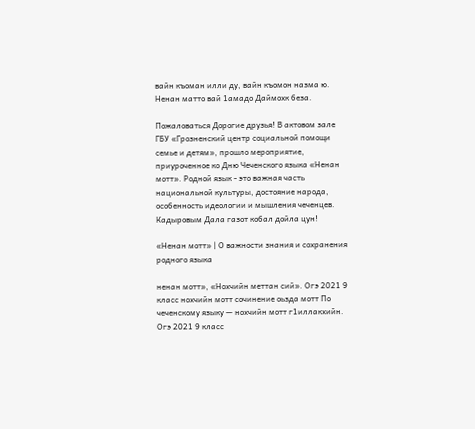вайн къоман илли ду, вайн къомон назма ю. Ненан матто вай 1амадо Даймохк беза.

Пожаловаться Дорогие друзья! В актовом зале ГБУ «Грозненский центр социальной помощи семье и детям», прошло мероприятие, приуроченное ко Дню Чеченского языка «Ненан мотт». Родной язык - это важная часть национальной культуры, достояние народа, особенность идеологии и мышления чеченцев. Кадыровым Дала газот кобал дойла цун!

«Ненан мотт» | О важности знания и сохранения родного языка

ненан мотт», «Нохчийн меттан сий». Огэ 2021 9 класс нохчийн мотт сочинение оьзда мотт По чеченскому языку — нохчийн мотт г1иллакхийн. Огэ 2021 9 класс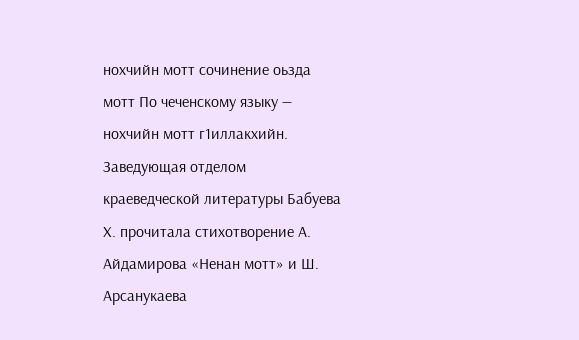нохчийн мотт сочинение оьзда мотт По чеченскому языку — нохчийн мотт г1иллакхийн. Заведующая отделом краеведческой литературы Бабуева Х. прочитала стихотворение А. Айдамирова «Ненан мотт» и Ш. Арсанукаева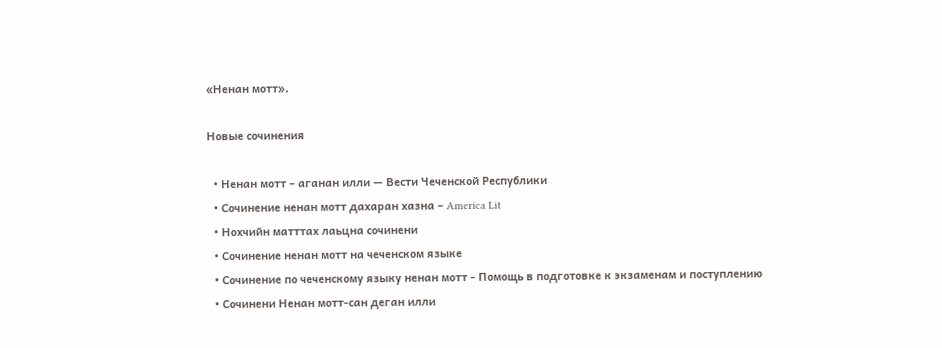«Ненан мотт».

Новые сочинения

  • Ненан мотт – аганан илли — Вести Чеченской Республики
  • Сочинение ненан мотт дахаран хазна – America Lit
  • Нохчийн матттах лаьцна сочинени
  • Сочинение ненан мотт на чеченском языке
  • Сочинение по чеченскому языку ненан мотт - Помощь в подготовке к экзаменам и поступлению
  • Сочинени Ненан мотт-сан деган илли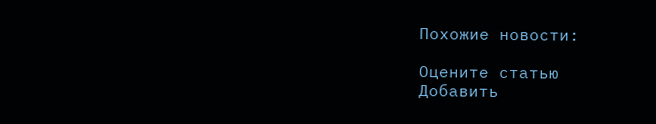Похожие новости:

Оцените статью
Добавить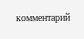комментарий